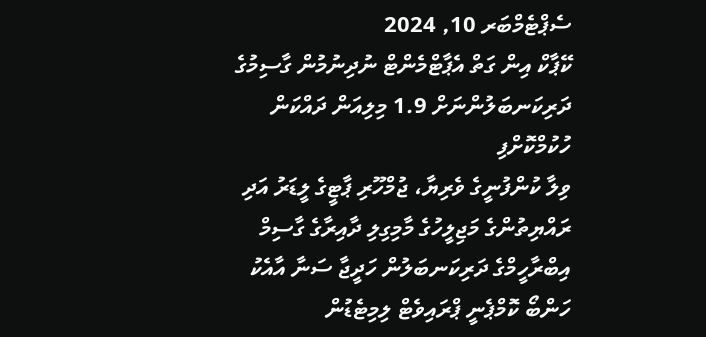ސެޕްޓެމްބަރ 10, 2024
ކޭޕާކް އިން ގަތް އެޕާޓްމެންޓް ނުދިނުމުން ގާސިމުގެ ދަރިކަނބަލުންނަށް 1.9 މިލިއަން ދައްކަން ހުކުމްކޮށްފި
ވިލާ ކުންފުނީގެ ވެރިޔާ، ޖުމްހޫރި ޕާޓީގެ ލީޑަރު އަދި ރައްޔިތުންގެ މަޖިލީހުގެ މާމިގިލި ދާއިރާގެ ގާސިމް އިބްރާހީމްގެ ދަރިކަނބަލުން ހަދީޖާ ސަނާ އާއެކު ހަންބޯ ކޮމްޕެނީ ޕްރައިވެޓް ލިމިޓެޑުން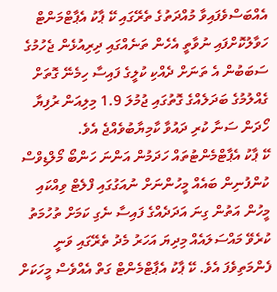އެއްބަސްވެފައިވާ މުއްދަތުގެ ތެރޭގައި ކޭ ޕާކު އެޕާޓްމަންޓް ހަވާލުކޮށްފައި ނުވާތީ އެހެން ތަނެއްގައި ދިރިއުޅެން ޖެހުމުގެ ސަބަބުން އެ ތަނަށް ދެއްކި ކުލީގެ ފައިސާ ހިމެނޭ ގޮތަށް ގެއްލުމުގެ ބަދަލެއްގެ ގޮތުގައި ޖުމުލަ 1.9 މިލިއަން ރުފިޔާ ހޯދަން ސަނާ ކުރި ދައުވާ ކާމިޔާބުވެއްޖެ އެވެ.
ކޭ ޕާކު އެޕާޓްމެންޓުތައް ހަދަމުން އަންނަ ހަންބޯ މޯލްޑިވްސް ކުންފުނިން ބައެއް މީހުންނަށް ނުއަގުގައި ފްލެޓް ވިއްކައި މީހުން އަތުން ގިނަ އަދަދެއްގެ ފައިސާ ނެގި ކަމަށް ތުހުމަތު ކުރެވޭ މައްސަލައެއް މިދިޔަ އަހަރު މެދު ތެރޭގައި ވަނީ ފެންމަތިވެފަ އެވެ. ކޭ ޕާކު އެޕާޓްމެންޓް ގަތް އެއްވެސް މީހަކަށް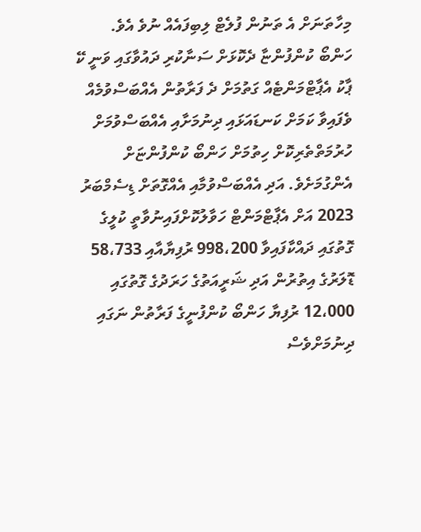މިހާތަނަށް އެ ތަނުން ފުލެޓް ލިބިފައެއް ނުވެ އެވެ.
ހަންބޯ ކުންފުންޏާ ދެކޮޅަށް ސަނާކުރި ދައުވާގައި ވަނީ ކޭ ޕާކު އެޕާޓްމަންޓެއް ގަތުމަށް ދެ ފަރާތުން އެއްބަސްވުމެއް ވެފައިވާ ކަމަށް ކަނޑައަޅައި ދިނުމަށާއި އެއްބަސްވުމަށް ހުރުމަތްތެރިކޮށް ހިތުމަށް ހަންބޯ ކުންފުންޏަށް އެންގުމަށެވެ. އަދި އެއްބަސްވުމާއި އެއްގޮތަށް ޑިސެމްބަރު 2023 އަށް އެޕާޓްމަންޓް ހަވާލުކޮށްފައިނުވާތީ ކުލީގެ ގޮތުގައި ދައްކާފައިވާ 998،200 ރުފިޔާއާއި 58،733 ޑޮލަރުގެ އިތުރުން އަދި ޝަރީއަތުގެ ހަރަދުގެ ގޮތުގައި 12،000 ރުފިޔާ ހަންބޯ ކުންފުނީގެ ފަރާތުން ނަގައި ދިނުމަށްވެސް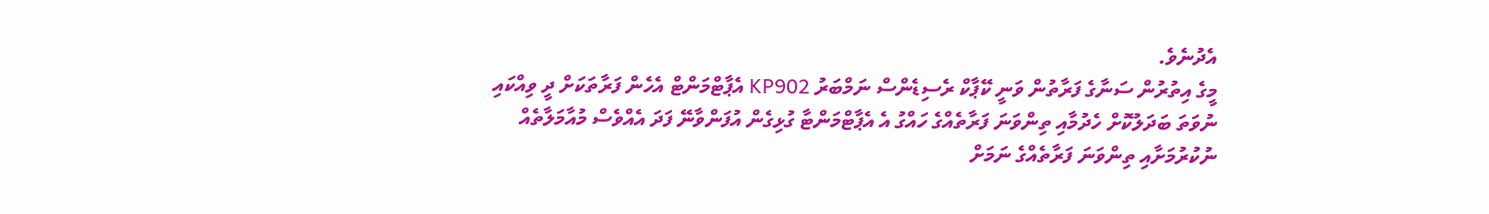އެދުނެވެ.
މީގެ އިތުރުން ސަނާގެ ފަރާތުން ވަނީ ކޭޕާކް ރެސިޑެންސް ނަމްބަރު KP902 އެޕާޓްމަންޓް އެހެން ފަރާތަކަށް ދީ ވިއްކައި ނުވަތަ ބަދަލުކޮށް ހެދުމާއި ތިންވަނަ ފަރާތެއްގެ ހައްގު އެ އެޕާޓްމަންޓާ ގުޅިގެން އުފަންވާނޭ ފަދަ އެއްވެސް މުއާމަލާތެއް ނުކުރުމަށާއި ތިންވަނަ ފަރާތެއްގެ ނަމަށް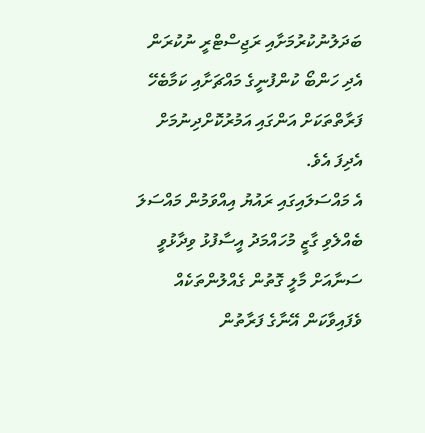ބަދަލުނުކުރުމަށާއި ރަޖިސްޓްރީ ނުކުރަން އެދި ހަންބޯ ކުންފުނީގެ މައްޗަށާއި ކަމާބެހޭ ފަރާތްތަކަށް އަންގައި އަމުރުކޮށްދިނުމަށް އެދިފަ އެވެ.
އެ މައްސަލައިގައި ރައުޔު އިއްވަމުން މައްސަލަ ބެއްލެވި ގާޒީ މުހައްމަދު އީސާފުޅު ވިދާޅުވީ ސަނާއަށް މާލީ ގޮތުން ގެއްލުންތަކެއް ވެފައިވާކަން އޭނާގެ ފަރާތުން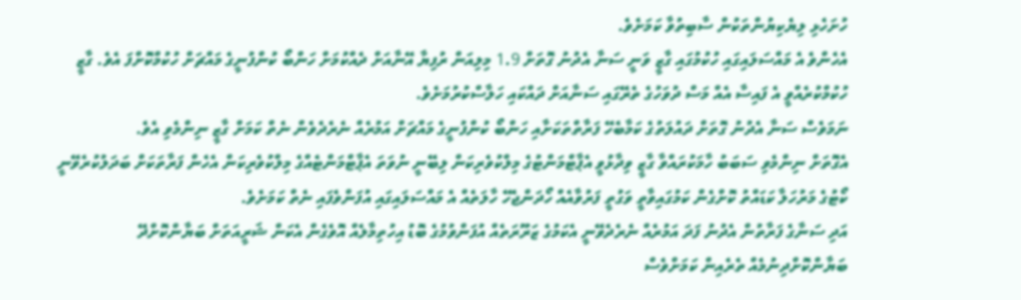ހުށަހެޅި ލިޔެކިޔުންތަކުން ސާބިތުވާ ކަމަށެވެ.
އެހެންވެ އެ މައްސަލައިގައި ހުކުމުގައި ގާޒީ ވަނީ ސަނާ އެދުނު ގޮތަށް 1.9 މިލިއަން ރުފިޔާ އޭނާއަށް ދެއްކުމަށް ހަންބޯ ކުންފުނީގެ މައްޗަށް ހުކުމްކޮށްފަ އެވެ. ގާޒީ ހުކުމްކުރެއްވީ އެ ފައިސާ އެއް މަސް ދުވަހުގެ ތެރޭގައި ސަނާއަށް ދައްކައި ހަލާސްކުރުމަށެވެ.
ނަމަވެސް ސަނާ އެދުނު ގޮތަށް ދައުލަތުގެ ކަމާބެހޭ ފަރާތްތަކަށާއި ހަންބޯ ކުންފުނީގެ މައްޗަށް އަމުރެއް ނެރެދެވެން ނެތް ކަމަށް ގާޒީ ނިންމެވި އެވެ.
އެގޮތަށް ނިންމެވި ސަބަބު ހާމަކުރައްވާ ގާޒީ ވިދާޅުވީ އެޕާޓްމަންޓުގެ މިލްކުވެރިކަން ލިބޭނީ ނުވަތަ އެޕާޓްމަންޓެއްގެ މިލްކުވެރިކަން އެހެން ފަރާތަކަށް ބަދަލުކުރެވޭނީ ކޯޓުގެ މަރުހަލާ ކަޑައްތު ކޮށްގެން ކަމުގައިވާތީ ވަގުތީ ފަރުވާއެއް ހޯދަންޖެހޭ ހާލަތެއް އެ މައްސަލައިގައި އުފަންވެފައި ނެތް ކަމަށެވެ.
އަދި ސަނާގެ ފަރާތުން އެދުނު ފަދަ އަމުރެއް ނެރެދެވޭނީ އެކަމުގެ ޒަރޫރަތެއް އުފަންވުމުގެ ބޮޑު އިހުތިމާލެއް އޮވެގެން އެކަން ޝަރީއަތަށް ބަޔާންކޮށްދޭ ބަޔާންކޮށްދިނުމެއް ތެރެއިން ކަމަށްވެސް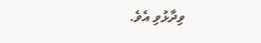ވިދާޅުވި އެވެ.